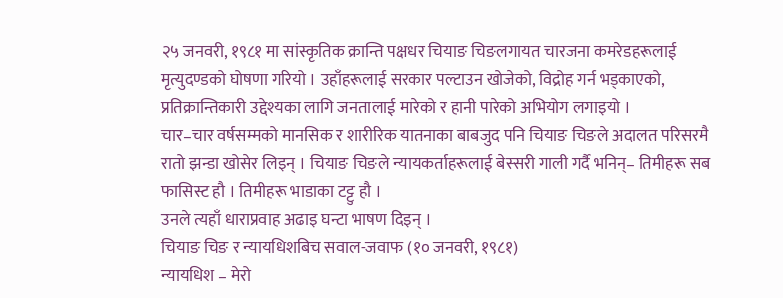२५ जनवरी, १९८१ मा सांस्कृतिक क्रान्ति पक्षधर चियाङ चिङलगायत चारजना कमरेडहरूलाई मृत्युदण्डको घोषणा गरियो । उहाँहरूलाई सरकार पल्टाउन खोजेको, विद्रोह गर्न भड्काएको, प्रतिक्रान्तिकारी उद्देश्यका लागि जनतालाई मारेको र हानी पारेको अभियोग लगाइयो ।
चार–चार वर्षसम्मको मानसिक र शारीरिक यातनाका बाबजुद पनि चियाङ चिङले अदालत परिसरमै रातो झन्डा खोसेर लिइन् । चियाङ चिङले न्यायकर्ताहरूलाई बेस्सरी गाली गर्दै भनिन्– तिमीहरू सब फासिस्ट हौ । तिमीहरू भाडाका टट्टु हौ ।
उनले त्यहाँ धाराप्रवाह अढाइ घन्टा भाषण दिइन् ।
चियाङ चिङ र न्यायधिशबिच सवाल-जवाफ (१० जनवरी, १९८१)
न्यायधिश – मेरो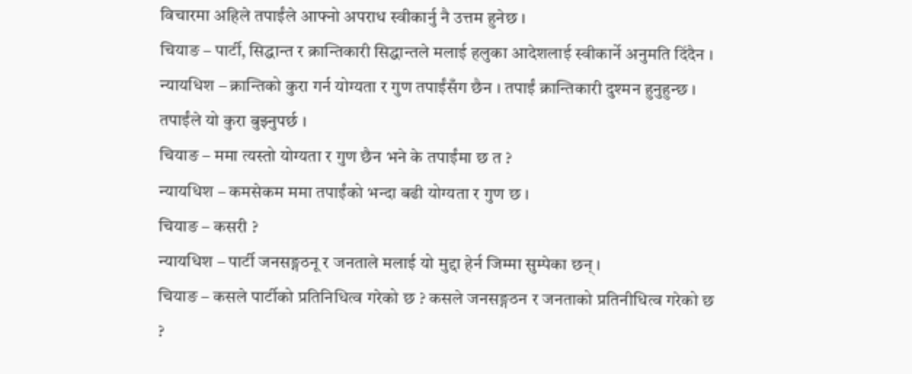विचारमा अहिले तपाईंले आफ्नो अपराध स्वीकार्नु नै उत्तम हुनेछ ।
चियाङ – पार्टी, सिद्धान्त र क्रान्तिकारी सिद्धान्तले मलाई हलुका आदेशलाई स्वीकार्ने अनुमति दिंदैन ।
न्यायधिश – क्रान्तिको कुरा गर्न योग्यता र गुण तपाईंसँग छैन । तपाईं क्रान्तिकारी दुश्मन हुनुहुन्छ । तपाईंले यो कुरा बुझ्नुपर्छ ।
चियाङ – ममा त्यस्तो योग्यता र गुण छैन भने के तपाईंमा छ त ?
न्यायधिश – कमसेकम ममा तपाईंको भन्दा बढी योग्यता र गुण छ ।
चियाङ – कसरी ?
न्यायधिश – पार्टी जनसङ्गठनू र जनताले मलाई यो मुद्दा हेर्न जिम्मा सुम्पेका छन् ।
चियाङ – कसले पार्टीको प्रतिनिधित्व गरेको छ ? कसले जनसङ्गठन र जनताको प्रतिनीधित्व गरेको छ ?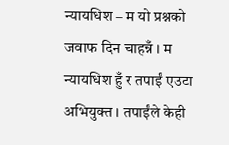न्यायधिश – म यो प्रश्नको जवाफ दिन चाहन्नँ । म न्यायधिश हुँ र तपाईं एउटा अभियुक्त । तपाईंले केही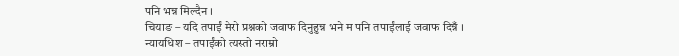पनि भन्न मिल्दैन ।
चियाङ – यदि तपाईं मेरो प्रश्नको जवाफ दिनुहुन्न भने म पनि तपाईंलाई जवाफ दिन्नँ ।
न्यायधिश – तपाईंको त्यस्तो नराम्रो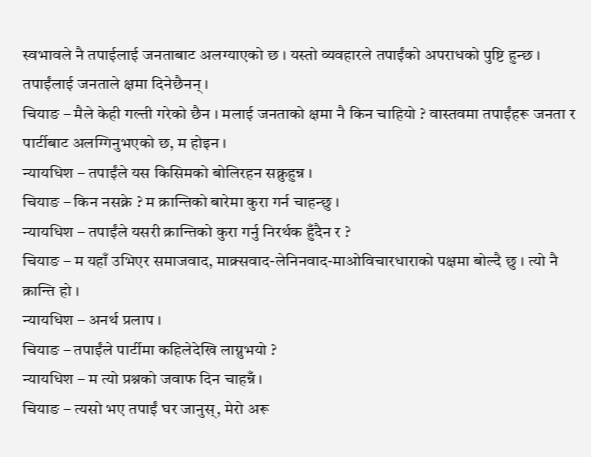स्वभावले नै तपाईलाई जनताबाट अलग्याएको छ । यस्तो व्यवहारले तपाईंको अपराधको पुष्टि हुन्छ । तपाईंलाई जनताले क्षमा दिनेछैनन् ।
चियाङ – मैले केही गल्ती गरेको छैन । मलाई जनताको क्षमा नै किन चाहियो ? वास्तवमा तपाईंहरू जनता र पार्टीबाट अलग्गिनुभएको छ, म होइन ।
न्यायधिश – तपाईंले यस किसिमको बोलिरहन सक्नुहुन्न ।
चियाङ – किन नसक्ने ? म क्रान्तिको बारेमा कुरा गर्न चाहन्छु ।
न्यायधिश – तपाईंले यसरी क्रान्तिको कुरा गर्नु निरर्थक हुँदैन र ?
चियाङ – म यहाँ उभिएर समाजवाद, माक्र्सवाद-लेनिनवाद-माओविचारधाराको पक्षमा बोल्दै छु । त्यो नै क्रान्ति हो ।
न्यायधिश – अनर्थ प्रलाप ।
चियाङ – तपाईंले पार्टीमा कहिलेदेखि लाग्नुभयो ?
न्यायधिश – म त्यो प्रश्नको जवाफ दिन चाहन्नँ ।
चियाङ – त्यसो भए तपाईं घर जानुस्, मेरो अरू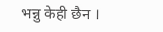भन्नु केही छैन ।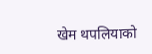खेम थपलियाको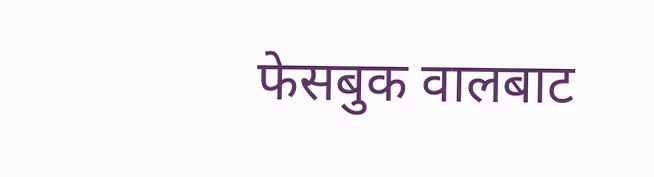फेसबुक वालबाट